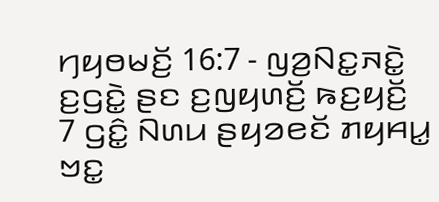ꤚꤟꤥꤗꤢꤩ꤬ 16:7 - ꤜꤤ꤬ꤡꤢ꤭ꤏꤢꤧ꤭ ꤢ꤬ꤞꤢꤧ꤭ ꤔꤢ ꤢ꤬ꤜꤟꤛꤢꤩ꤬ ꤒꤢ꤬ꤟꤢꤩ꤬
7 ꤞꤢꤨ꤭ ꤡꤛꤣ ꤔꤟꤤꤕꤢꤩ ꤊꤟꤌꤣ꤭ ꤠꤢ꤭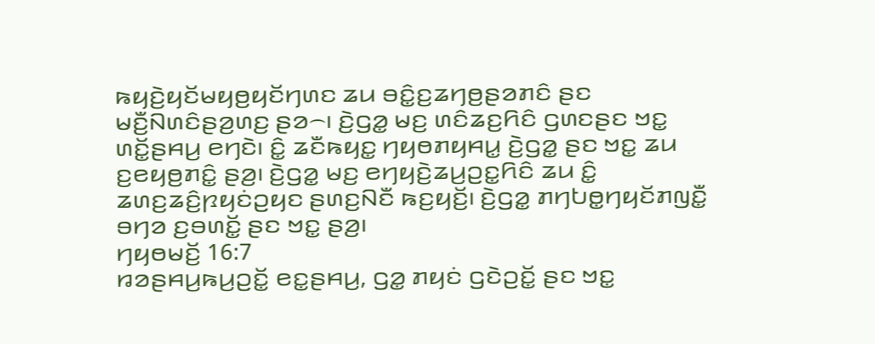ꤒꤟꤢꤧ꤬ꤟꤢꤩꤗꤟꤥ꤬ꤟꤢꤩꤚꤛꤢ ꤘꤣ ꤋꤢꤨ꤭ꤢ꤬ꤘꤚꤥ꤬ꤔꤤꤊꤢꤨ ꤔꤢ ꤗꤢꤪ꤬ꤡꤛꤢꤨꤔꤤ꤬ꤛꤢ꤬ ꤔꤤ꤮꤯ ꤢꤧ꤬ꤞꤤ꤭ ꤗꤢ꤬ ꤛꤢꤨꤘꤢ꤬ꤖꤢꤨ ꤞꤛꤢꤔꤢ ꤠꤢ꤭ ꤛꤢꤩ꤭ꤔꤌꤣ꤬ ꤕꤚꤢꤧ꤯ ꤢꤨ꤭ ꤘꤢꤪꤒꤟꤢ꤭ ꤚꤟꤥꤊꤟꤌꤣ꤭ ꤢꤧ꤬ꤞꤤ꤭ ꤔꤢ ꤠꤢ꤭ ꤘꤣ ꤢ꤬ꤕꤟꤥ꤬ꤊꤢꤨ꤭ ꤔꤤ꤬꤯ ꤢꤧ꤬ꤞꤤ꤭ ꤗꤢ꤬ ꤕꤚꤟꤢꤧ꤬ꤘꤣ꤬ꤑꤢ꤭ꤖꤢꤨ ꤘꤣ ꤢꤨ꤭ ꤘꤛꤢ꤬ꤘꤢꤨ꤬ꤐꤟꤢꤦꤑꤟꤢ ꤔꤛꤢ꤬ꤡꤢꤪ ꤒꤢ꤬ꤟꤢꤩ꤬꤯ ꤢꤧ꤬ꤞꤤ꤭ ꤊꤚꤝꤥ꤭ꤚꤟꤢꤩꤊꤜꤢꤪ꤭ ꤋꤚꤤ ꤢ꤬ꤋꤛꤢꤩ꤭ ꤔꤢ ꤠꤢ꤭ ꤔꤤ꤬꤯
ꤚꤟꤥꤗꤢꤩ꤬ 16:7
ꤙꤤꤔꤌꤣ꤬ꤒꤣ꤬ꤑꤢꤩ꤭ ꤕꤢ꤭ꤔꤌꤣ꤬, ꤞꤤ꤭ ꤊꤟꤢꤦ ꤞꤢꤧꤑꤢꤩ꤭ ꤔꤢ ꤠꤢ꤭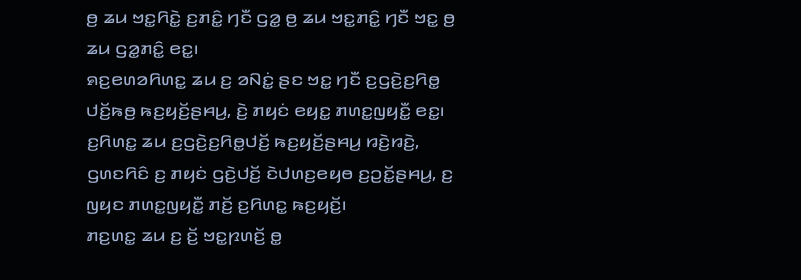ꤥ꤬ ꤘꤣ ꤠꤢ꤭ꤖꤢꤧ꤭ ꤢ꤬ꤊꤢꤨ꤭ ꤚꤢꤪ ꤞꤤ꤭ ꤥ꤬ ꤘꤣ ꤠꤢ꤭ꤊꤢꤨ꤭ ꤚꤢꤪ ꤠꤢ꤭ ꤥ꤬ ꤘꤣ ꤞꤤ꤭ꤊꤢꤨ꤭ ꤕꤢ꤭꤯
ꤎꤢ꤬ꤕꤛꤤꤖꤛꤢ꤭ ꤘꤣ ꤢ꤬ ꤤꤡꤢꤦ꤭ ꤔꤢ ꤠꤢ꤭ ꤚꤢꤪ ꤢ꤬ꤞꤢꤧ꤬ꤢ꤬ꤖꤥ꤭ ꤓꤢꤩ꤬ꤒꤥ꤬ ꤒꤢ꤬ꤟꤢꤩ꤬ꤔꤌꤣ꤬, ꤢꤧ꤬ ꤊꤟꤢꤦ ꤕꤟꤢ꤭ ꤊꤛꤢ꤭ꤜꤟꤢꤪ꤭ ꤕꤢ꤭꤯ ꤢ꤬ꤖꤛꤢ꤭ ꤘꤣ ꤢ꤬ꤞꤢꤧ꤬ꤢ꤬ꤖꤥ꤭ꤓꤢꤩ꤬ ꤒꤢ꤬ꤟꤢꤩ꤬ꤔꤌꤣ꤬ ꤙꤢꤧ꤬ꤙꤢꤧ꤬, ꤞꤛꤢꤖꤢꤨ ꤢ꤬ ꤊꤟꤢꤦ ꤞꤢꤧ꤬ꤓꤢꤩ꤬ ꤢꤧꤓꤛꤢ꤬ꤕꤟꤥ ꤢ꤬ꤑꤢꤩ꤭ꤔꤌꤣ꤬, ꤢ꤬ ꤜꤟꤢ ꤊꤛꤢ꤭ꤜꤟꤢꤪ꤭ ꤊꤢꤩ꤬ ꤢ꤬ꤖꤛꤢ꤭ ꤒꤢ꤬ꤟꤢꤩ꤬꤯
ꤊꤢ꤬ꤛꤢ꤭ ꤘꤣ ꤢ꤬ ꤢꤩ꤬ ꤠꤢ꤭ꤐꤛꤢꤩ꤬ ꤥ꤭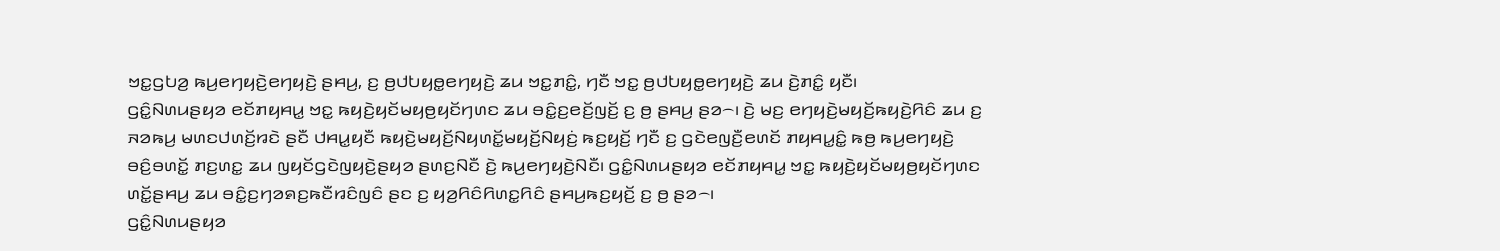ꤠꤢ꤭ꤞꤝꤤ꤬ ꤒꤣ꤬ꤕꤚꤟꤢꤧ꤬ꤕꤚꤟꤢꤧ꤬ ꤔꤌꤣ꤬, ꤢ꤬ ꤥ꤬ꤓꤝꤟꤥ꤭ꤕꤚꤟꤢꤧ꤬ ꤘꤣ ꤠꤢ꤭ꤊꤢꤨ꤭, ꤚꤢꤪ ꤠꤢ꤭ ꤥ꤬ꤓꤝꤟꤥ꤭ꤕꤚꤟꤢꤧ꤬ ꤘꤣ ꤢꤧ꤬ꤊꤢꤨ꤭ ꤟꤢꤪ꤯
ꤞꤢꤨ꤭ꤡꤛꤣꤔꤟꤤ ꤕꤢꤩꤊꤟꤌꤣ꤭ ꤠꤢ꤭ ꤒꤟꤢꤧ꤬ꤟꤢꤩꤗꤟꤥ꤬ꤟꤢꤩꤚꤛꤢ ꤘꤣ ꤋꤢꤨ꤭ꤢ꤬ꤕꤢꤩ꤬ꤜꤢꤩ꤬ ꤢ꤬ ꤥ꤬ ꤔꤌꤣ꤬ ꤔꤤ꤮꤯ ꤢꤧ꤬ ꤗꤢ꤬ ꤕꤚꤟꤢꤧ꤬ꤗꤟꤢꤩ꤬ꤒꤟꤢꤧ꤬ꤖꤢꤨ ꤘꤣ ꤢ꤬ ꤏꤤꤒꤣ꤬ ꤗꤛꤢꤓꤛꤢꤩ꤬ꤙꤢꤧ ꤔꤢꤪ ꤓꤌꤣ꤭ꤟꤢꤪ ꤒꤟꤢꤧ꤬ꤗꤟꤢꤩ꤬ꤡꤟꤛꤢꤩ꤭ꤗꤟꤢꤩ꤬ꤡꤟꤢꤦ꤬ ꤒꤢ꤬ꤟꤢꤩ꤬ ꤚꤢꤪ ꤢ꤬ ꤞꤢꤧꤕꤜꤢꤪ꤬ꤕꤛꤢꤩ ꤊꤟꤌꤣ꤭ꤢꤨ꤭ ꤒꤥ꤬ ꤒꤣ꤬ꤕꤚꤟꤢꤧ꤬ ꤋꤢꤨ꤬ꤋꤛꤢꤩ꤭ ꤊꤢ꤬ꤛꤢ꤭ ꤘꤣ ꤜꤟꤢꤩꤞꤢꤧꤜꤟꤢꤧ꤬ꤔꤟꤤ ꤔꤛꤢ꤬ꤡꤢꤪ ꤢꤧ꤬ ꤒꤣ꤬ꤕꤚꤟꤢꤧ꤬ꤡꤢꤪ꤯ ꤞꤢꤨ꤭ꤡꤛꤣꤔꤟꤤ ꤕꤢꤩꤊꤟꤌꤣ꤭ ꤠꤢ꤭ ꤒꤟꤢꤧ꤬ꤟꤢꤩꤗꤟꤥ꤬ꤟꤢꤩꤚꤛꤢ ꤛꤢꤩ꤭ꤔꤌꤣ꤬ ꤘꤣ ꤋꤢꤨ꤭ꤢ꤬ꤚꤤꤎꤢ꤬ꤒꤢꤪꤙꤢꤨꤜꤢꤨ ꤔꤢ ꤢ꤬ ꤟꤤ꤬ꤖꤢꤨꤖꤛꤢ꤭ꤖꤢꤨ ꤔꤌꤣ꤬ꤒꤢ꤬ꤟꤢꤩ꤬ ꤢ꤬ ꤥ꤬ ꤔꤤ꤮꤯
ꤞꤢꤨ꤭ꤡꤛꤣꤔꤟꤤ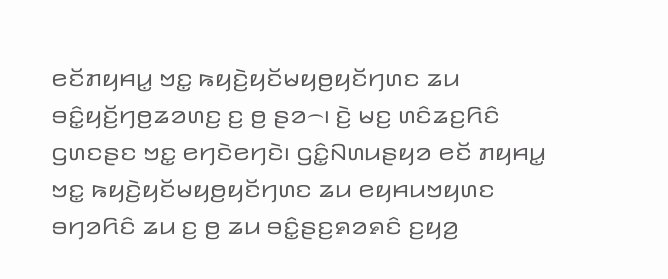ꤕꤢꤩꤊꤟꤌꤣ꤭ ꤠꤢ꤭ ꤒꤟꤢꤧ꤬ꤟꤢꤩꤗꤟꤥ꤬ꤟꤢꤩꤚꤛꤢ ꤘꤣ ꤋꤢꤨ꤭ꤟꤢꤩ꤬ꤚꤥ꤬ꤘꤤꤛꤢ꤬ ꤢ꤬ ꤥ꤬ ꤔꤤ꤮꤯ ꤢꤧ꤬ ꤗꤢ꤬ ꤛꤢꤨꤘꤢ꤬ꤖꤢꤨ ꤞꤛꤢꤔꤢ ꤠꤢ꤭ ꤕꤚꤢꤧꤕꤚꤢꤧ꤯ ꤞꤢꤨ꤭ꤡꤛꤣꤔꤟꤤ ꤕꤢꤩ ꤊꤟꤌꤣ꤭ ꤠꤢ꤭ ꤒꤟꤢꤧ꤬ꤟꤢꤩꤗꤟꤥ꤬ꤟꤢꤩꤚꤛꤢ ꤘꤣ ꤕꤟꤌꤣꤠꤟꤛꤢ ꤋꤚꤤꤖꤢꤨ ꤘꤣ ꤢ꤬ ꤥ꤬ ꤘꤣ ꤋꤢꤨ꤭ꤔꤢ꤬ꤎꤤꤎꤢꤨ ꤢ꤬ꤟꤤ꤬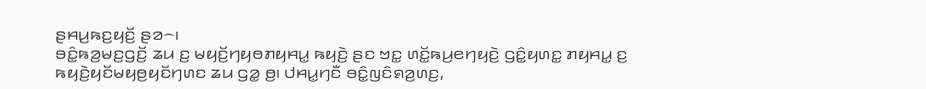ꤔꤌꤣ꤬ꤒꤢ꤬ꤟꤢꤩ꤬ ꤔꤤ꤮꤯
ꤋꤢꤨ꤭ꤒꤤ꤬ꤗꤢ꤬ꤞꤢꤩ꤬ ꤘꤣ ꤢ꤬ ꤗꤟꤢꤩ꤬ꤚꤟꤥꤊꤟꤌꤣ꤭ ꤒꤟꤢꤧ꤬ ꤔꤢ ꤠꤢ꤭ ꤛꤢꤩ꤭ꤒꤣ꤬ꤕꤚꤟꤢꤧ꤬ ꤞꤢꤨ꤭ꤟꤛꤢ꤭ ꤊꤟꤌꤣ꤭ ꤢ꤬ ꤒꤟꤢꤧ꤬ꤟꤢꤩꤗꤟꤥ꤬ꤟꤢꤩꤚꤛꤢ ꤘꤣ ꤞꤤ꤭ ꤥ꤬꤯ ꤓꤌꤣ꤭ꤚꤢꤪ ꤋꤢꤨ꤭ꤜꤢꤨꤎꤤ꤬ꤛꤢ꤬,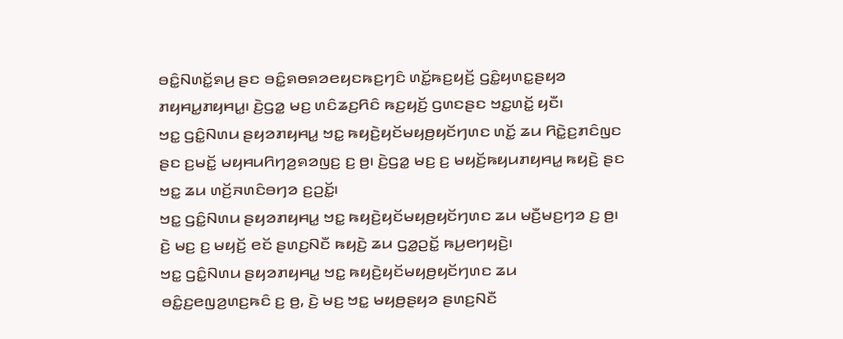ꤋꤢꤨ꤭ꤡꤛꤢꤩ꤭ꤎꤣ꤬ ꤔꤢ ꤋꤢꤨ꤭ꤎꤥꤎꤤꤕꤟꤢꤒꤢ꤬ꤚꤢꤨ ꤛꤢꤩ꤭ꤒꤢ꤬ꤟꤢꤩ꤬ ꤞꤢꤨ꤭ꤟꤛꤢ꤭ꤔꤟꤤ ꤊꤟꤌꤣ꤭ꤊꤟꤌꤣ꤭꤯ ꤢꤧ꤬ꤞꤤ꤭ ꤗꤢ꤬ ꤛꤢꤨꤘꤢ꤬ꤖꤢꤨ ꤒꤢ꤬ꤟꤢꤩ꤬ ꤞꤛꤢꤔꤢ ꤠꤢ꤭ꤛꤢꤩ꤭ ꤟꤢꤪ꤯
ꤠꤢ꤭ ꤞꤢꤨ꤭ꤡꤛꤣ ꤔꤟꤤꤊꤟꤌꤣ꤭ ꤠꤢ꤭ ꤒꤟꤢꤧ꤬ꤟꤢꤩꤗꤟꤥ꤬ꤟꤢꤩꤚꤛꤢ ꤛꤢꤩ꤭ ꤘꤣ ꤖꤢꤧ꤭ꤢ꤬ꤊꤢꤨꤜꤢ ꤔꤢ ꤢ꤬ꤗꤢꤩ꤭ ꤗꤟꤌꤣꤖꤚꤤ꤬ꤎꤤꤜꤢ꤬ ꤢ꤬ ꤥ꤬꤯ ꤢꤧ꤬ꤞꤤ꤭ ꤗꤢ꤬ ꤢ꤬ ꤗꤟꤢꤩ꤬ꤒꤟꤣꤊꤟꤌꤣ꤭ ꤒꤟꤢꤧ꤬ ꤔꤢ ꤠꤢ꤭ ꤘꤣ ꤛꤢꤩ꤬ꤏꤛꤢꤨꤋꤚꤤ ꤢ꤬ꤑꤢꤩ꤭꤯
ꤠꤢ꤭ ꤞꤢꤨ꤭ꤡꤛꤣ ꤔꤟꤤꤊꤟꤌꤣ꤭ ꤠꤢ꤭ ꤒꤟꤢꤧ꤬ꤟꤢꤩꤗꤟꤥ꤬ꤟꤢꤩꤚꤛꤢ ꤘꤣ ꤗꤢꤪ꤬ꤗꤢ꤬ꤚꤤ ꤢ꤬ ꤥ꤬꤯ ꤢꤧ꤬ ꤗꤢ꤬ ꤢ꤬ ꤗꤟꤢꤩ꤬ ꤕꤢꤩ ꤔꤛꤢ꤬ꤡꤢꤪ ꤒꤟꤢꤧ꤬ ꤘꤣ ꤞꤤ꤭ꤑꤢꤩ꤭ ꤒꤣ꤬ꤕꤚꤟꤢꤧ꤬꤯
ꤠꤢ꤭ ꤞꤢꤨ꤭ꤡꤛꤣ ꤔꤟꤤꤊꤟꤌꤣ꤭ ꤠꤢ꤭ ꤒꤟꤢꤧ꤬ꤟꤢꤩꤗꤟꤥ꤬ꤟꤢꤩꤚꤛꤢ ꤘꤣ ꤋꤢꤨ꤭ꤢ꤬ꤕꤜꤤ꤬ꤛꤢ꤬ꤒꤢꤨ ꤢ꤬ ꤥ꤬, ꤢꤧ꤬ ꤗꤢ꤬ ꤠꤢ꤭ ꤗꤟꤥ꤬ꤔꤟꤤ ꤔꤛꤢ꤬ꤡꤢꤪ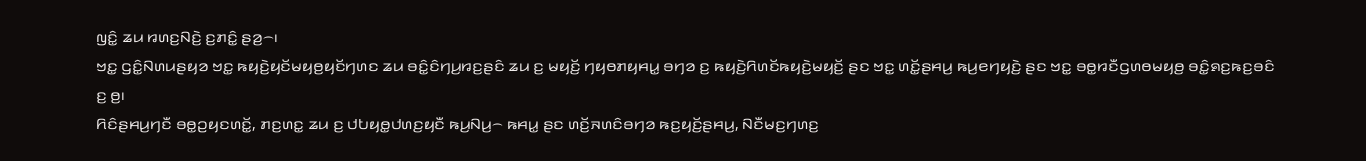ꤜꤢꤨ꤭ ꤘꤣ ꤙꤛꤢ꤬ꤡꤢꤧ꤬ ꤢ꤬ꤊꤢꤨ꤭ ꤔꤤ꤬꤮꤯
ꤠꤢ꤭ ꤞꤢꤨ꤭ꤡꤛꤣꤔꤟꤤ ꤠꤢ꤭ ꤒꤟꤢꤧ꤬ꤟꤢꤩꤗꤟꤥ꤬ꤟꤢꤩꤚꤛꤢ ꤘꤣ ꤋꤢꤨ꤭ꤢꤨꤚꤣ꤬ꤙꤢ꤬ꤔꤢꤨ ꤘꤣ ꤢ꤬ ꤗꤟꤢꤩ꤬ ꤚꤟꤥꤊꤟꤌꤣ꤭ ꤋꤚꤤ ꤢ꤬ ꤒꤟꤢꤧ꤬ꤖꤛꤢꤩꤒꤟꤢꤧ꤬ꤗꤟꤢꤩ꤬ ꤔꤢ ꤠꤢ꤭ ꤛꤢꤩ꤭ꤔꤌꤣ꤬ ꤒꤣ꤬ꤕꤚꤟꤢꤧ꤬ ꤔꤢ ꤠꤢ꤭ ꤋꤥ꤭ꤙꤢꤪꤞꤛꤥꤗꤟꤥ꤬ ꤋꤢꤨ꤭ꤎꤢ꤬ꤒꤢ꤬ꤋꤢꤨ ꤢ꤬ ꤥ꤬꤯
ꤖꤢꤨꤔꤌꤣ꤬ꤚꤢꤪ ꤋꤥ꤭ꤑꤟꤢꤛꤢꤩ꤭, ꤊꤢ꤬ꤛꤢ꤭ ꤘꤣ ꤢ꤬ ꤓꤝꤟꤥ꤭ꤓꤛꤢ꤬ꤟꤢꤪ ꤒꤣ꤬ꤡꤣ꤬꤮ ꤒꤌꤣ꤭ ꤔꤢ ꤛꤢꤩ꤬ꤏꤛꤢꤨꤋꤚꤤ ꤒꤢ꤬ꤟꤢꤩ꤬ꤔꤌꤣ꤬, ꤡꤢꤪꤗꤢ꤬ꤚꤛꤢ꤬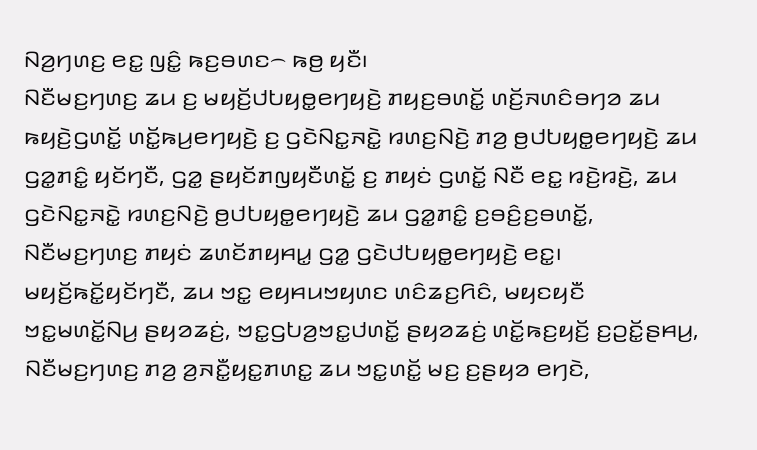ꤡꤤ꤬ꤚꤛꤢ꤬ ꤕꤢ꤭ ꤜꤢꤨ꤭ ꤒꤢ꤬ꤋꤛꤢ꤮ ꤒꤥ꤬ ꤟꤢꤪ꤯
ꤡꤢꤪꤗꤢ꤬ꤚꤛꤢ꤬ ꤘꤣ ꤢ꤬ ꤗꤟꤢꤩ꤬ꤓꤝꤟꤥ꤭ꤕꤚꤟꤢꤧ꤬ ꤊꤟꤢ꤬ꤋꤛꤢꤩ꤭ ꤛꤢꤩ꤬ꤏꤛꤢꤨꤋꤚꤤ ꤘꤣ ꤒꤟꤢꤧ꤬ꤞꤛꤢꤩ꤭ ꤛꤢꤩ꤭ꤒꤣ꤬ꤕꤚꤟꤢꤧ꤬ ꤢ꤬ ꤞꤢꤧꤡꤢ꤭ꤏꤢꤧ꤭ ꤙꤛꤢ꤬ꤡꤢꤧ꤬ ꤊꤤ꤬ ꤥ꤬ꤓꤝꤟꤥ꤭ꤕꤚꤟꤢꤧ꤬ ꤘꤣ ꤞꤤ꤭ꤊꤢꤨ꤭ ꤟꤢꤩꤚꤢꤪ, ꤞꤤ꤭ ꤔꤟꤢꤩꤊꤜꤟꤢꤪꤛꤢꤩ꤭ ꤢ꤬ ꤊꤟꤢꤦ ꤞꤛꤢꤩ꤭ ꤡꤢꤪ ꤕꤢ꤭ ꤙꤢꤧ꤬ꤙꤢꤧ꤬, ꤘꤣ ꤞꤢꤧꤡꤢ꤭ꤏꤢꤧ꤭ ꤙꤛꤢ꤬ꤡꤢꤧ꤬ ꤥ꤬ꤓꤝꤟꤥ꤭ꤕꤚꤟꤢꤧ꤬ ꤘꤣ ꤞꤤ꤭ꤊꤢꤨ꤭ ꤢ꤬ꤋꤢꤨ꤬ꤢ꤬ꤋꤛꤢꤩ꤭, ꤡꤢꤪꤗꤢ꤬ꤚꤛꤢ꤬ ꤊꤟꤢꤦ ꤘꤛꤢꤩꤊꤟꤌꤣ꤭ ꤞꤤ꤭ ꤞꤢꤧꤓꤝꤟꤥ꤭ꤕꤚꤟꤢꤧ꤬ ꤕꤢ꤭꤯
ꤗꤟꤢꤩ꤬ꤒꤢꤩ꤭ꤟꤢꤩꤚꤢꤪ, ꤘꤣ ꤠꤢ꤭ ꤕꤟꤌꤣꤠꤟꤛꤢ ꤛꤢꤨꤘꤢ꤬ꤖꤢꤨ, ꤗꤟꤢꤟꤢꤪ ꤠꤢ꤭ꤗꤛꤢꤩ꤭ꤡꤣ꤬ ꤔꤟꤤꤘꤢꤦ꤬, ꤠꤢ꤭ꤞꤝꤤ꤬ꤠꤢ꤭ꤓꤛꤢꤩ꤭ ꤔꤟꤤꤘꤢꤦ꤬ ꤛꤢꤩ꤭ꤒꤢ꤬ꤟꤢꤩ꤬ ꤢ꤬ꤑꤢꤩ꤭ꤔꤌꤣ꤬, ꤡꤢꤪꤗꤢ꤬ꤚꤛꤢ꤬ ꤊꤤ꤬ ꤤ꤬ꤏꤢꤪ꤭ꤟꤢ꤭ꤊꤛꤢ꤭ ꤘꤣ ꤠꤢ꤭ꤛꤢꤩ꤭ ꤗꤢ꤬ ꤢ꤬ꤔꤟꤤ ꤕꤚꤢꤧ,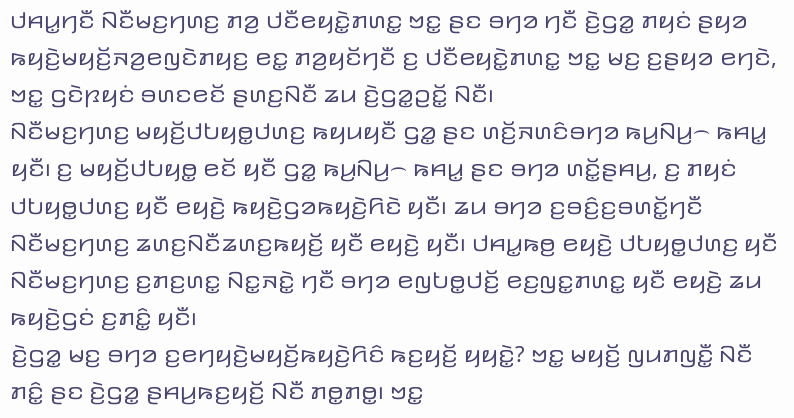ꤓꤌꤣ꤭ꤚꤢꤪ ꤡꤢꤪꤗꤢ꤬ꤚꤛꤢ꤬ ꤊꤤ꤬ ꤓꤢꤪꤕꤟꤢꤧ꤭ꤊꤛꤢ꤭ ꤠꤢ꤭ ꤔꤢ ꤋꤚꤤ ꤚꤢꤪ ꤢꤧ꤬ꤞꤤ꤭ ꤊꤟꤢꤦ ꤔꤟꤤ ꤒꤟꤢꤧ꤬ꤗꤟꤢꤩ꤬ꤏꤤ꤬ꤕꤜꤢꤧꤊꤟꤢ꤬ ꤕꤢ꤭ ꤊꤤ꤬ꤟꤢꤩꤚꤢꤪ ꤢ꤬ ꤓꤢꤪꤕꤟꤢꤧ꤭ꤊꤛꤢ꤭ ꤠꤢ꤭ ꤗꤢ꤬ ꤢ꤬ꤔꤟꤤ ꤕꤚꤢꤧ, ꤠꤢ꤭ ꤞꤢꤧꤐꤟꤢꤦ ꤋꤛꤢꤕꤢꤩ ꤔꤛꤢ꤬ꤡꤢꤪ ꤘꤣ ꤢꤧ꤬ꤞꤤ꤭ꤑꤢꤩ꤭ ꤡꤢꤪ꤯
ꤡꤢꤪꤗꤢ꤬ꤚꤛꤢ꤬ ꤗꤟꤢꤩ꤬ꤓꤝꤟꤥ꤭ꤓꤛꤢ꤬ ꤒꤟꤣꤟꤢꤪ ꤞꤤ꤭ ꤔꤢ ꤛꤢꤩ꤬ꤏꤛꤢꤨꤋꤚꤤ ꤒꤣ꤬ꤡꤣ꤬꤮ ꤒꤌꤣ꤭ ꤟꤢꤪ꤯ ꤢ꤬ ꤗꤟꤢꤩ꤬ꤓꤝꤟꤥ꤭ ꤕꤢꤩ ꤟꤢꤪ ꤞꤤ꤭ ꤒꤣ꤬ꤡꤣ꤬꤮ ꤒꤌꤣ꤭ ꤔꤢ ꤋꤚꤤ ꤛꤢꤩ꤭ꤔꤌꤣ꤬, ꤢ꤬ ꤊꤟꤢꤦ ꤓꤝꤟꤥ꤭ꤓꤛꤢ꤬ ꤟꤢꤪ ꤕꤟꤢꤧ꤬ ꤒꤟꤢꤧ꤬ꤞꤤꤒꤟꤢꤧ꤬ꤖꤢꤧ ꤟꤢꤪ꤯ ꤘꤣ ꤋꤚꤤ ꤢ꤬ꤋꤢꤨ꤬ꤢ꤬ꤋꤛꤢꤩ꤭ꤚꤢꤪ ꤡꤢꤪꤗꤢ꤬ꤚꤛꤢ꤬ ꤘꤛꤢ꤬ꤡꤢꤪꤘꤛꤢ꤬ꤒꤟꤢꤩ꤬ ꤟꤢꤪ ꤕꤟꤢꤧ꤬ ꤟꤢꤪ꤯ ꤓꤌꤣ꤭ꤒꤥ꤬ ꤕꤟꤢꤧ꤬ ꤓꤝꤟꤥ꤭ꤓꤛꤢ꤬ ꤟꤢꤪ ꤡꤢꤪꤗꤢ꤬ꤚꤛꤢ꤬ ꤢ꤬ꤊꤢ꤬ꤛꤢ꤭ ꤡꤢ꤭ꤏꤢꤧ꤭ ꤚꤢꤪ ꤋꤚꤤ ꤕꤜꤝꤥ꤭ꤓꤢꤩ꤬ ꤕꤢ꤬ꤜꤢ꤭ꤊꤛꤢ꤭ ꤟꤢꤪ ꤕꤟꤢꤧ꤬ ꤘꤣ ꤒꤟꤢꤧ꤬ꤞꤢꤦ ꤢ꤬ꤊꤢꤨ꤭ ꤟꤢꤪ꤯
ꤢꤧ꤬ꤞꤤ꤭ ꤗꤢ꤬ ꤋꤚꤤ ꤢ꤬ꤕꤚꤟꤢꤧ꤬ꤗꤟꤢꤩ꤬ꤒꤟꤢꤧ꤬ꤖꤢꤨ ꤒꤢ꤬ꤟꤢꤩ꤬ ꤟꤟꤢꤧ꤭? ꤠꤢ꤭ ꤗꤟꤢꤩ꤬ ꤜꤣꤊꤜꤢꤪ꤭ ꤡꤢꤪ ꤊꤢꤨ꤭ ꤔꤢ ꤢꤧ꤬ꤞꤤ꤭ ꤔꤌꤣ꤬ꤒꤢ꤬ꤟꤢꤩ꤬ ꤡꤢꤪ ꤊꤥ꤭ꤊꤥ꤭꤯ ꤠꤢ꤭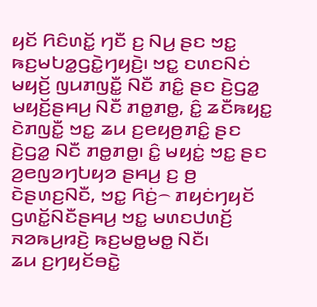ꤟꤢꤩ ꤖꤢꤨꤛꤢꤩ꤭ ꤚꤢꤪ ꤢ꤬ ꤡꤣ꤬ ꤔꤢ ꤠꤢ꤭ ꤒꤢ꤬ꤗꤝꤤ꤭ꤞꤢꤧ꤭ꤚꤟꤢꤧ꤬꤯ ꤠꤢ꤭ ꤢꤛꤢꤡꤢꤦ ꤗꤟꤢꤩ꤬ ꤜꤣꤊꤜꤢꤪ꤭ ꤡꤢꤪ ꤊꤢꤨ꤭ ꤔꤢ ꤢꤧ꤬ꤞꤤ꤭ ꤗꤟꤢꤩ꤬ꤔꤌꤣ꤬ ꤡꤢꤪ ꤊꤥ꤭ꤊꤥ꤭, ꤢꤨ꤭ ꤘꤢꤪꤒꤟꤢ꤭ ꤢꤧꤊꤜꤢꤪ꤭ ꤠꤢ꤭ ꤘꤣ ꤢ꤬ꤕꤟꤥ꤬ꤊꤢꤨ꤭ ꤔꤢ ꤢꤧ꤬ꤞꤤ꤭ ꤡꤢꤪ ꤊꤥ꤭ꤊꤥ꤭꤯ ꤢꤨ꤭ ꤗꤟꤢꤦ꤭ ꤠꤢ꤭ ꤔꤢ ꤤ꤬ꤕꤜꤤꤚꤝꤟꤤ ꤔꤌꤣ꤬ ꤢ꤬ ꤥ꤬ ꤢꤧꤔꤛꤢ꤬ꤡꤢꤪ, ꤠꤢ꤭ ꤖꤢꤦ꤬꤮ ꤊꤟꤢꤦꤚꤟꤢꤩ ꤞꤛꤢꤩ꤭ꤡꤢꤪꤔꤌꤣ꤬ ꤠꤢ꤭ ꤗꤛꤢꤓꤛꤢꤩ꤬ ꤏꤤꤒꤣ꤬ꤙꤢꤧ꤬ ꤒꤢ꤬ꤗꤥ꤭ꤗꤥ꤭ ꤡꤢꤪ꤯
ꤘꤣ ꤢ꤬ꤚꤟꤢꤩꤋꤢꤧ꤭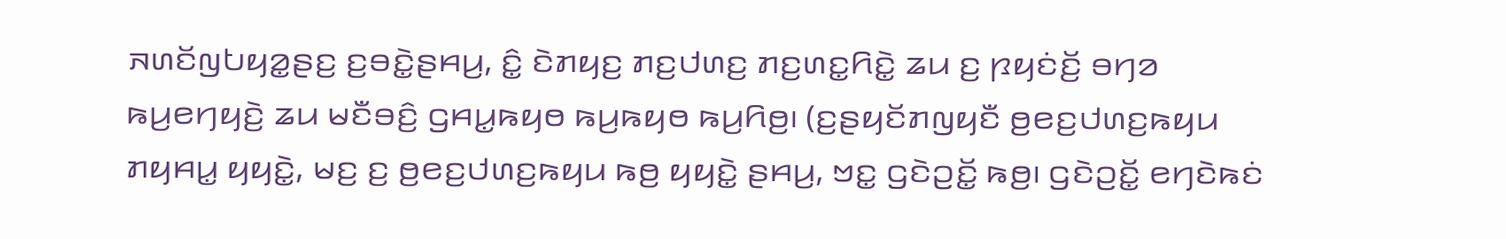ꤏꤛꤢꤩꤜꤝꤟꤤ꤭ꤔꤢ꤬ ꤢ꤬ꤋꤢꤧ꤭ꤔꤌꤣ꤬, ꤢꤨ꤭ ꤢꤧꤊꤟꤢ꤬ ꤊꤢ꤬ꤓꤛꤢ꤬ ꤊꤢ꤬ꤛꤢ꤭ꤖꤢꤧ꤭ ꤘꤣ ꤢ꤬ ꤐꤟꤢꤦꤢꤩ꤬ ꤋꤚꤤ ꤒꤣ꤬ꤕꤚꤟꤢꤧ꤬ ꤘꤣ ꤗꤢꤪꤋꤢꤨ꤬ ꤞꤌꤣ꤭ꤒꤟꤥ ꤒꤣ꤬ꤒꤟꤥ ꤒꤣ꤬ꤖꤥ꤬꤯ (ꤢ꤬ꤔꤟꤢꤩꤊꤜꤟꤢꤪ ꤥ꤬ꤕꤢ꤬ꤓꤛꤢ꤬ꤒꤟꤣ ꤊꤟꤌꤣ꤭ ꤟꤟꤢꤧ꤭, ꤗꤢ꤬ ꤢ꤬ ꤥ꤬ꤕꤢ꤬ꤓꤛꤢ꤬ꤒꤟꤣ ꤒꤥ꤬ ꤟꤟꤢꤧ꤭ ꤔꤌꤣ꤬, ꤠꤢ꤭ ꤞꤢꤧꤑꤢꤩ꤭ ꤒꤥ꤬꤯ ꤞꤢꤧꤑꤢꤩ꤭ ꤕꤚꤢꤧꤒꤢꤦ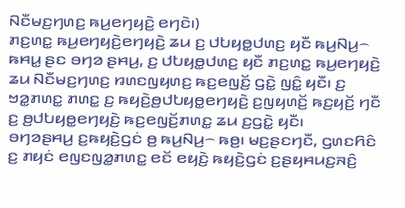ꤡꤢꤪꤗꤢ꤬ꤚꤛꤢ꤬ ꤒꤣ꤬ꤕꤚꤟꤢꤧ꤬ ꤕꤚꤢꤧ꤯)
ꤊꤢ꤬ꤛꤢ꤭ ꤒꤣ꤬ꤕꤚꤟꤢꤧ꤬ꤕꤚꤟꤢꤧ꤬ ꤘꤣ ꤢ꤬ ꤓꤝꤟꤥ꤭ꤓꤛꤢ꤬ ꤟꤢꤪ ꤒꤣ꤬ꤡꤣ꤬꤮ ꤒꤌꤣ꤭ ꤔꤢ ꤋꤚꤤ ꤔꤌꤣ꤬, ꤢ꤬ ꤓꤝꤟꤥ꤭ꤓꤛꤢ꤬ ꤟꤢꤪ ꤊꤢ꤬ꤛꤢ꤭ ꤒꤣ꤬ꤕꤚꤟꤢꤧ꤬ ꤘꤣ ꤡꤢꤪꤗꤢ꤬ꤚꤛꤢ꤬ ꤙꤛꤢꤜꤟꤛꤢ꤬ ꤒꤢ꤬ꤕꤜꤢꤩ꤬ ꤞꤢꤧ꤭ ꤜꤢꤨ꤭ ꤟꤢꤪ꤯ ꤢ꤬ ꤠꤤ꤭ꤊꤛꤢ꤭ ꤊꤛꤢ꤭ ꤢ꤬ ꤒꤟꤢꤧ꤬ꤥ꤬ꤓꤝꤟꤥ꤭ꤕꤚꤟꤢꤧ꤬ ꤢ꤬ꤜꤟꤛꤢꤩ꤬ ꤒꤢ꤬ꤟꤢꤩ꤬ ꤚꤢꤪ ꤢ꤬ ꤥ꤬ꤓꤝꤟꤥ꤭ꤕꤚꤟꤢꤧ꤬ ꤒꤢ꤬ꤕꤜꤢꤩ꤬ꤊꤛꤢ꤭ ꤘꤣ ꤢ꤬ꤞꤢꤧ꤭ ꤟꤢꤪ꤯
ꤋꤚꤤꤔꤌꤣ꤬ ꤢ꤬ꤒꤟꤢꤧ꤬ꤞꤢꤦ ꤥ꤬ ꤒꤣ꤬ꤡꤣ꤬꤮ ꤒꤥ꤬꤯ ꤗꤢ꤬ꤔꤢꤚꤢꤪ, ꤞꤛꤢꤖꤢꤨ ꤢ꤬ ꤊꤟꤢꤦ ꤕꤜꤢꤜꤤ꤭ꤊꤛꤢ꤭ ꤕꤢꤩ ꤕꤟꤢꤧ꤬ ꤒꤟꤢꤧ꤬ꤞꤢꤦ ꤢ꤬ꤔꤟꤌꤣꤢ꤬ꤏꤢꤨ꤬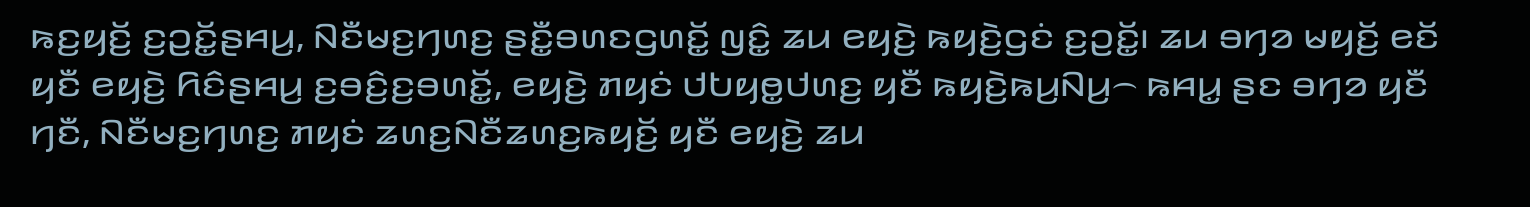ꤒꤢ꤬ꤟꤢꤩ꤬ ꤢ꤬ꤑꤢꤩ꤭ꤔꤌꤣ꤬, ꤡꤢꤪꤗꤢ꤬ꤚꤛꤢ꤬ ꤔꤢꤪ꤭ꤋꤛꤢꤞꤛꤢꤩ꤭ ꤜꤢꤨ꤭ ꤘꤣ ꤕꤟꤢꤧ꤬ ꤒꤟꤢꤧ꤬ꤞꤢꤦ ꤢ꤬ꤑꤢꤩ꤭꤯ ꤘꤣ ꤋꤚꤤ ꤗꤟꤢꤩ꤬ ꤕꤢꤩ ꤟꤢꤪ ꤕꤟꤢꤧ꤬ ꤖꤢꤨꤔꤌꤣ꤬ ꤢ꤬ꤋꤢꤨ꤬ꤢ꤬ꤋꤛꤢꤩ꤭, ꤕꤟꤢꤧ꤬ ꤊꤟꤢꤦ ꤓꤝꤟꤥ꤭ꤓꤛꤢ꤬ ꤟꤢꤪ ꤒꤟꤢꤧ꤬ꤒꤣ꤬ꤡꤣ꤬꤮ ꤒꤌꤣ꤭ ꤔꤢ ꤋꤚꤤ ꤟꤢꤪ ꤚꤢꤪ, ꤡꤢꤪꤗꤢ꤬ꤚꤛꤢ꤬ ꤊꤟꤢꤦ ꤘꤛꤢ꤬ꤡꤢꤪꤘꤛꤢ꤬ꤒꤟꤢꤩ꤬ ꤟꤢꤪ ꤕꤟꤢꤧ꤬ ꤘꤣ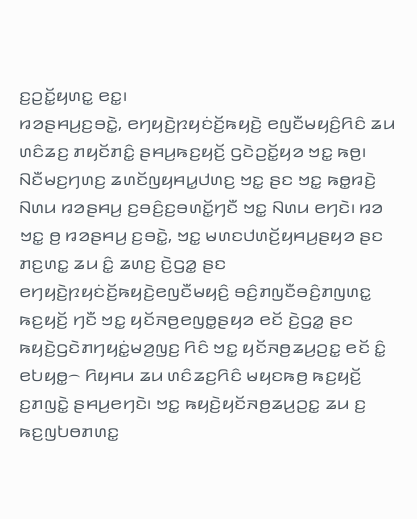ꤢ꤬ꤑꤢꤩ꤭ꤟꤛꤢ꤭ ꤕꤢ꤭꤯
ꤙꤤꤔꤌꤣ꤬ꤢ꤬ꤋꤢꤧ꤭, ꤕꤚꤟꤢꤧ꤬ꤐꤟꤢꤦꤢꤩ꤬ꤒꤟꤢꤧ꤬ ꤕꤜꤢꤪꤗꤟꤢꤨ꤬ꤖꤢꤨ ꤘꤣ ꤛꤢꤨꤘꤢ꤬ ꤊꤟꤢꤩꤊꤢꤨ꤭ ꤔꤌꤣ꤬ꤒꤢ꤬ꤟꤢꤩ꤬ ꤞꤢꤧꤑꤢꤩ꤭ꤟꤤ ꤠꤢ꤭ ꤒꤥ꤬꤯
ꤡꤢꤪꤗꤢ꤬ꤚꤛꤢ꤬ ꤘꤛꤢꤩꤜꤟꤌꤣ꤭ꤓꤛꤢ꤬ ꤠꤢ꤭ ꤔꤢ ꤠꤢ꤭ ꤒꤥ꤭ꤙꤢꤧ꤬ ꤡꤛꤣ ꤙꤤꤔꤌꤣ꤬ ꤢ꤬ꤋꤢꤨ꤬ꤢ꤬ꤋꤛꤢꤩ꤭ꤚꤢꤪ ꤠꤢ꤭ ꤡꤛꤣ ꤕꤚꤢꤧ꤯ ꤙꤤ ꤠꤢ꤭ ꤥ꤬ ꤙꤤꤔꤌꤣ꤬ ꤢ꤬ꤋꤢꤧ꤭, ꤠꤢ꤭ ꤗꤛꤢꤓꤛꤢꤩ꤬ꤟꤌꤣ꤬ꤔꤟꤤ ꤔꤢ ꤊꤢ꤬ꤛꤢ꤭ ꤘꤣ ꤢꤨ꤭ ꤘꤛꤢ꤬ ꤢꤧ꤬ꤞꤤ꤭ ꤔꤢ ꤕꤚꤟꤢꤧ꤬ꤐꤟꤢꤦꤢꤩ꤬ꤒꤟꤢꤧ꤬ꤕꤜꤢꤪꤗꤟꤢꤨ꤬ ꤋꤢꤨ꤬ꤊꤜꤢꤪꤋꤢꤨ꤬ꤊꤜꤛꤢ꤭ ꤒꤢ꤬ꤟꤢꤩ꤬ ꤚꤢꤪ ꤠꤢ꤭ ꤟꤢꤩꤏꤥ꤬ꤕꤜꤥ꤭ꤔꤟꤤ ꤕꤢꤩ ꤢꤧ꤬ꤞꤤ꤭ ꤔꤢ ꤒꤟꤢꤧ꤬ꤞꤢꤧꤊꤚꤟꤢꤦ꤭ꤗꤤ꤬ꤜꤢ꤬ ꤖꤢꤨ ꤠꤢ꤭ ꤟꤢꤩꤏꤥ꤬ꤘꤣ꤬ꤑꤢ꤭ ꤕꤢꤩ ꤢꤨ꤭ ꤕꤝꤟꤥ꤭꤮ ꤖꤟꤌꤣ ꤘꤣ ꤛꤢꤨꤘꤢ꤬ꤖꤢꤨ ꤗꤟꤢꤒꤥ꤬ ꤒꤢ꤬ꤟꤢꤩ꤬ ꤢ꤬ꤊꤜꤢꤧ꤭ ꤔꤌꤣ꤬ꤕꤚꤢꤧ꤯ ꤠꤢ꤭ ꤒꤟꤢꤧ꤬ꤟꤢꤩꤏꤥ꤬ꤘꤣ꤬ꤑꤢ꤭ ꤘꤣ ꤢ꤬ ꤒꤢ꤬ꤜꤝꤥꤊꤛꤢ꤭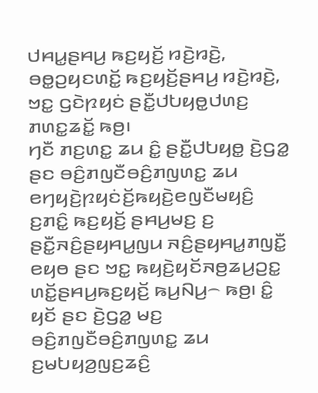ꤓꤌꤣ꤭ꤔꤌꤣ꤬ ꤒꤢ꤬ꤟꤢꤩ꤬ ꤙꤢꤧ꤬ꤙꤢꤧ꤬, ꤋꤥ꤭ꤑꤟꤢꤛꤢꤩ꤭ ꤒꤢ꤬ꤟꤢꤩ꤬ꤔꤌꤣ꤬ ꤙꤢꤧ꤬ꤙꤢꤧ꤬, ꤠꤢ꤭ ꤞꤢꤧꤐꤟꤢꤦ ꤔꤢꤪ꤭ꤓꤝꤟꤥ꤭ꤓꤛꤢ꤬ ꤊꤛꤢ꤭ꤘꤢꤩ꤭ ꤒꤥ꤬꤯
ꤚꤢꤪ ꤊꤢ꤬ꤛꤢ꤭ ꤘꤣ ꤢꤨ꤭ ꤔꤢꤪ꤭ꤓꤝꤟꤥ꤭ ꤢꤧ꤬ꤞꤤ꤭ ꤔꤢ ꤋꤢꤨ꤬ꤊꤜꤢꤪꤋꤢꤨ꤬ꤊꤜꤛꤢ꤭ ꤘꤣ ꤕꤚꤟꤢꤧ꤬ꤐꤟꤢꤦꤢꤩ꤬ꤒꤟꤢꤧ꤬ꤕꤜꤢꤪꤗꤟꤢꤨ꤬ ꤢ꤬ꤊꤢꤨ꤭ ꤒꤢ꤬ꤟꤢꤩ꤬ ꤔꤌꤣ꤬ꤗꤢ꤬ ꤢ꤬ ꤔꤢꤪ꤭ꤏꤢꤨ꤬ꤔꤟꤌꤣ꤭ꤜꤣ ꤏꤢꤨ꤬ꤔꤟꤌꤣ꤭ꤊꤜꤢꤪ꤭ ꤕꤟꤥ ꤔꤢ ꤠꤢ꤭ ꤒꤟꤢꤧ꤬ꤟꤢꤩꤏꤥ꤬ꤘꤣ꤬ꤑꤢ꤭ ꤛꤢꤩ꤭ꤔꤌꤣ꤬ꤒꤢ꤬ꤟꤢꤩ꤬ ꤒꤣ꤬ꤡꤣ꤬꤮ ꤒꤥ꤬꤯ ꤢꤨ꤭ ꤟꤢꤩ ꤔꤢ ꤢꤧ꤬ꤞꤤ꤭ ꤗꤢ꤬ ꤋꤢꤨ꤬ꤊꤜꤢꤪꤋꤢꤨ꤬ꤊꤜꤛꤢ꤭ ꤘꤣ ꤢ꤬ꤗꤝꤟꤤ꤬ꤜꤢ꤬ꤘꤢꤨ꤬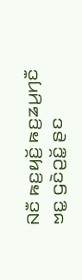ꤡꤢꤪ ꤒꤢ꤬ꤟꤢꤩ꤬ ꤒꤢ꤬ꤘꤣ꤬ꤚꤢꤪ ꤠꤢ꤭ ꤞꤢꤧꤑꤢꤩ꤭ ꤔꤢ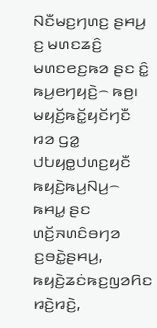ꤡꤢꤪꤗꤢ꤬ꤚꤛꤢ꤬ ꤔꤌꤣ꤬ ꤢ꤬ ꤗꤛꤢꤘꤢꤨ꤬ ꤗꤛꤢꤕꤢ꤬ꤒꤤ ꤔꤢ ꤢꤨ꤭ ꤒꤣ꤬ꤕꤚꤟꤢꤧ꤬꤮ ꤒꤥ꤬꤯
ꤗꤟꤢꤩ꤬ꤒꤢꤩ꤭ꤟꤢꤩꤚꤢꤪ ꤙꤤ ꤞꤤ꤭ ꤓꤝꤟꤥ꤭ꤓꤛꤢ꤬ꤟꤢꤪ ꤒꤟꤢꤧ꤬ꤒꤣ꤬ꤡꤣ꤬꤮ ꤒꤌꤣ꤭ ꤔꤢ ꤛꤢꤩ꤬ꤏꤛꤢꤨꤋꤚꤤ ꤢ꤬ꤋꤢꤧ꤭ꤔꤌꤣ꤬, ꤒꤟꤢꤧ꤬ꤘꤢꤦꤒꤢ꤬ꤜꤤꤖꤢ ꤙꤢꤧ꤬ꤙꤢꤧ꤬,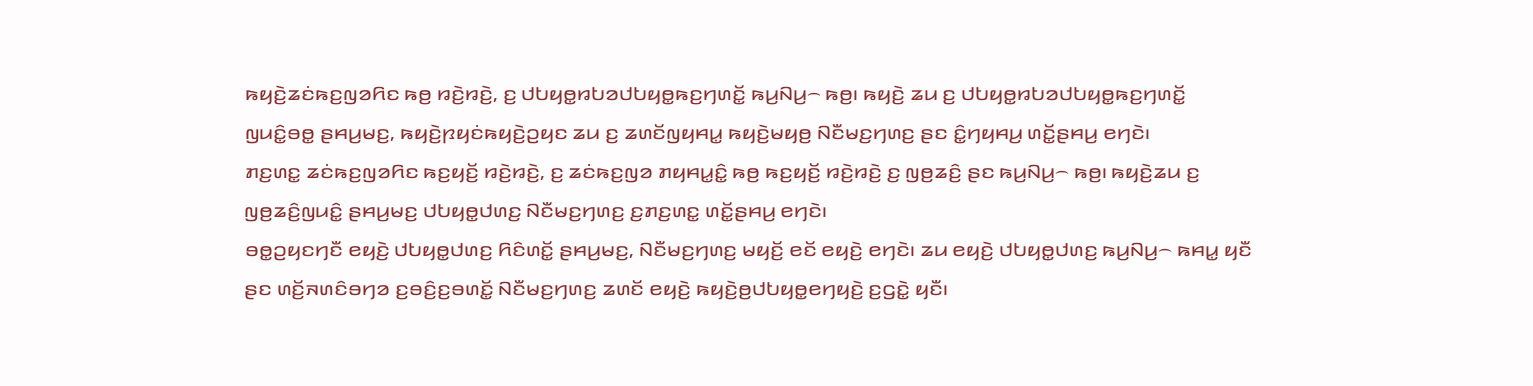ꤒꤟꤢꤧ꤬ꤘꤢꤦꤒꤢ꤬ꤜꤤꤖꤢ ꤒꤥ꤬ ꤙꤢꤧ꤬ꤙꤢꤧ꤬, ꤢ꤬ ꤓꤝꤟꤥ꤭ꤙꤝꤤꤓꤝꤟꤥ꤭ꤒꤢ꤬ꤚꤛꤢꤩ꤭ ꤒꤣ꤬ꤡꤣ꤬꤮ ꤒꤥ꤬꤯ ꤒꤟꤢꤧ꤬ ꤘꤣ ꤢ꤬ ꤓꤝꤟꤥ꤭ꤙꤝꤤꤓꤝꤟꤥ꤭ꤒꤢ꤬ꤚꤛꤢꤩ꤭ ꤜꤣꤢꤨ꤭ꤋꤥ꤭ ꤔꤌꤣ꤬ꤗꤢ꤬, ꤒꤟꤢꤧ꤬ꤐꤟꤢꤦꤒꤟꤢꤧ꤬ꤑꤟꤢ ꤘꤣ ꤢ꤬ ꤘꤛꤢꤩꤜꤟꤌꤣ꤭ ꤒꤟꤢꤧ꤬ꤗꤟꤥ꤬ ꤡꤢꤪꤗꤢ꤬ꤚꤛꤢ꤬ ꤔꤢ ꤢꤨ꤭ꤚꤟꤌꤣ꤬ ꤛꤢꤩ꤭ꤔꤌꤣ꤬ ꤕꤚꤢꤧ꤯
ꤊꤢ꤬ꤛꤢ꤭ ꤘꤢꤦꤒꤢ꤬ꤜꤤꤖꤢ ꤒꤢ꤬ꤟꤢꤩ꤬ ꤙꤢꤧ꤬ꤙꤢꤧ꤬, ꤢ꤬ ꤘꤢꤦꤒꤢ꤬ꤜꤤ ꤊꤟꤌꤣ꤭ꤢꤨ꤭ ꤒꤥ꤬ ꤒꤢ꤬ꤟꤢꤩ꤬ ꤙꤢꤧ꤬ꤙꤢꤧ꤬ ꤢ꤬ ꤜꤥ꤬ꤘꤢꤨ꤬ ꤔꤢ ꤒꤣ꤬ꤡꤣ꤬꤮ ꤒꤥ꤬꤯ ꤒꤟꤢꤧ꤬ꤘꤣ ꤢ꤬ ꤜꤥ꤬ꤘꤢꤨ꤬ꤜꤣꤢꤨ꤭ ꤔꤌꤣ꤬ꤗꤢ꤬ ꤓꤝꤟꤥ꤭ꤓꤛꤢ꤬ ꤡꤢꤪꤗꤢ꤬ꤚꤛꤢ꤬ ꤢ꤬ꤊꤢ꤬ꤛꤢ꤭ ꤛꤢꤩ꤭ꤔꤌꤣ꤬ ꤕꤚꤢꤧ꤯
ꤋꤥ꤭ꤑꤟꤢꤚꤢꤪ ꤕꤟꤢꤧ꤬ ꤓꤝꤟꤥ꤭ꤓꤛꤢ꤬ ꤖꤢꤨꤛꤢꤩ꤭ ꤔꤌꤣ꤬ꤗꤢ꤬, ꤡꤢꤪꤗꤢ꤬ꤚꤛꤢ꤬ ꤗꤟꤢꤩ꤬ ꤕꤢꤩ ꤕꤟꤢꤧ꤬ ꤕꤚꤢꤧ꤯ ꤘꤣ ꤕꤟꤢꤧ꤬ ꤓꤝꤟꤥ꤭ꤓꤛꤢ꤬ ꤒꤣ꤬ꤡꤣ꤬꤮ ꤒꤌꤣ꤭ ꤟꤢꤪ ꤔꤢ ꤛꤢꤩ꤬ꤏꤛꤢꤨꤋꤚꤤ ꤢ꤬ꤋꤢꤨ꤬ꤢ꤬ꤋꤛꤢꤩ꤭ ꤡꤢꤪꤗꤢ꤬ꤚꤛꤢ꤬ ꤘꤛꤢꤩ ꤕꤟꤢꤧ꤬ ꤒꤟꤢꤧ꤬ꤥ꤬ꤓꤝꤟꤥ꤭ꤕꤚꤟꤢꤧ꤬ ꤢ꤬ꤞꤢꤧ꤭ ꤟꤢꤪ꤯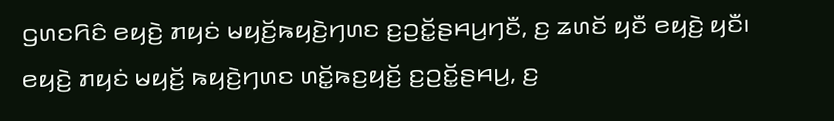ꤞꤛꤢꤖꤢꤨ ꤕꤟꤢꤧ꤬ ꤊꤟꤢꤦ ꤗꤟꤢꤩ꤬ꤒꤟꤢꤧ꤬ꤚꤛꤢ ꤢ꤬ꤑꤢꤩ꤭ꤔꤌꤣ꤬ꤚꤢꤪ, ꤢ꤬ ꤘꤛꤢꤩ ꤟꤢꤪ ꤕꤟꤢꤧ꤬ ꤟꤢꤪ꤯ ꤕꤟꤢꤧ꤬ ꤊꤟꤢꤦ ꤗꤟꤢꤩ꤬ ꤒꤟꤢꤧ꤬ꤚꤛꤢ ꤛꤢꤩ꤭ꤒꤢ꤬ꤟꤢꤩ꤬ ꤢ꤬ꤑꤢꤩ꤭ꤔꤌꤣ꤬, ꤢ꤬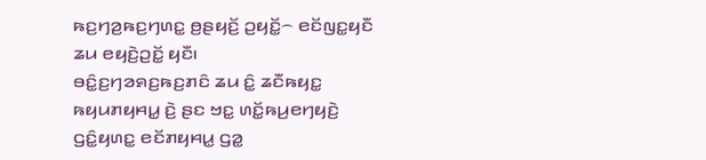ꤒꤢ꤬ꤚꤤ꤬ꤒꤢ꤬ꤚꤛꤢ꤭ ꤥ꤬ꤔꤟꤢꤩ꤬ ꤑꤟꤢꤩ꤭꤮ ꤕꤢꤩꤜꤢ꤭ꤟꤢꤪ ꤘꤣ ꤕꤟꤢꤧ꤬ꤑꤢꤩ꤭ ꤟꤢꤪ꤯
ꤋꤢꤨ꤭ꤢ꤬ꤚꤤꤎꤢ꤬ꤒꤢ꤬ꤊꤢꤨ ꤘꤣ ꤢꤨ꤭ ꤘꤢꤪꤒꤟꤢ꤭ ꤒꤟꤣꤊꤟꤌꤣ꤭ ꤢꤧ꤬ ꤔꤢ ꤠꤢ꤭ ꤛꤢꤩ꤭ꤒꤣ꤬ꤕꤚꤟꤢꤧ꤬ ꤞꤢꤨ꤭ꤟꤛꤢ꤭ ꤕꤢꤩꤊꤟꤌꤣ꤭ ꤞꤤ꤭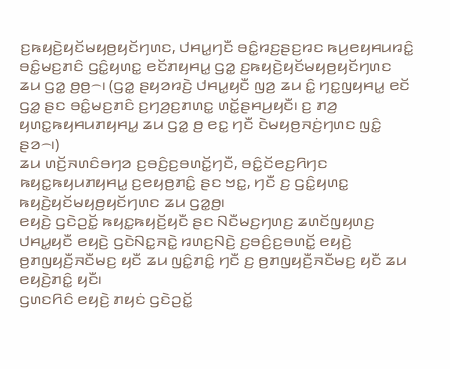ꤢ꤬ꤒꤟꤢꤧ꤬ꤟꤢꤩꤗꤟꤥ꤬ꤟꤢꤩꤚꤛꤢ, ꤓꤌꤣ꤭ꤚꤢꤪ ꤋꤢꤨ꤭ꤙꤢ꤬ꤔꤢ꤬ꤙꤢ ꤒꤣ꤬ꤕꤟꤌꤣꤙꤢꤨ꤭ ꤋꤢꤨ꤭ꤗꤢ꤬ꤊꤢꤨ ꤞꤢꤨ꤭ꤟꤛꤢ꤭ ꤕꤢꤩꤊꤟꤌꤣ꤭ ꤞꤤ꤭ ꤢ꤬ꤒꤟꤢꤧ꤬ꤟꤢꤩꤗꤟꤥ꤬ꤟꤢꤩꤚꤛꤢ ꤘꤣ ꤞꤤ꤭ ꤥ꤬ꤥ꤬꤮꤯ (ꤞꤤ꤭ ꤔꤟꤤꤙꤢꤧ꤬ ꤓꤌꤣ꤭ꤟꤢꤪ ꤜꤤ꤬ ꤘꤣ ꤢꤨ꤭ ꤚꤢ꤭ꤜꤟꤌꤣ꤭ ꤕꤢꤩ ꤞꤤ꤭ ꤔꤢ ꤋꤢꤨ꤭ꤗꤢ꤬ꤊꤢꤨ ꤢ꤬ꤚꤤ꤬ꤢ꤬ꤊꤛꤢ꤭ ꤛꤢꤩ꤭ꤔꤌꤣ꤬ꤟꤢꤪ꤯ ꤢ꤬ ꤊꤤ꤬ ꤟꤛꤢ꤭ꤒꤟꤌꤣꤊꤟꤌꤣ꤭ ꤘꤣ ꤞꤤ꤭ ꤥ꤬ ꤕꤢ꤭ ꤚꤢꤪ ꤢꤧꤗꤟꤥ꤬ꤏꤢꤦ꤬ꤚꤛꤢ ꤜꤢꤨ꤭ ꤔꤤ꤮꤯)
ꤘꤣ ꤛꤢꤩ꤬ꤏꤛꤢꤨꤋꤚꤤ ꤢ꤬ꤋꤢꤨ꤬ꤢ꤬ꤋꤛꤢꤩ꤭ꤚꤢꤪ, ꤋꤢꤨ꤭ꤢꤩꤕꤢ꤬ꤖꤚꤢ ꤒꤟꤢ꤭ꤒꤟꤣꤊꤟꤌꤣ꤭ ꤢ꤬ꤕꤟꤥ꤬ꤊꤢꤨ꤭ ꤔꤢ ꤠꤢ꤭, ꤚꤢꤪ ꤢ꤬ ꤞꤢꤨ꤭ꤟꤛꤢ꤭ ꤒꤟꤢꤧ꤬ꤟꤢꤩꤗꤟꤥ꤬ꤟꤢꤩꤚꤛꤢ ꤘꤣ ꤞꤤ꤭ꤥ꤬꤯
ꤕꤟꤢꤧ꤬ ꤞꤢꤧꤑꤢꤩ꤭ ꤒꤟꤢ꤭ꤒꤟꤢꤩ꤬ꤟꤢꤪ ꤔꤢ ꤡꤢꤪꤗꤢ꤬ꤚꤛꤢ꤬ ꤘꤛꤢꤩꤜꤟꤛꤢ꤬ ꤓꤌꤣ꤭ꤟꤢꤪ ꤕꤟꤢꤧ꤬ ꤞꤢꤧꤡꤢ꤭ꤏꤢꤧ꤭ ꤙꤛꤢ꤬ꤡꤢꤧ꤬ ꤢ꤬ꤋꤢꤨ꤬ꤢ꤬ꤋꤛꤢꤩ꤭ ꤕꤟꤢꤧ꤬ ꤥ꤬ꤊꤜꤟꤢꤪ꤬ꤏꤢꤪꤗꤢ꤬ ꤟꤢꤪ ꤘꤣ ꤜꤢꤨ꤭ꤊꤢꤨ꤭ ꤚꤢꤪ ꤢ꤬ ꤥ꤬ꤊꤜꤟꤢꤪ꤬ꤏꤢꤪꤗꤢ꤬ ꤟꤢꤪ ꤘꤣ ꤕꤟꤢꤧ꤬ꤊꤢꤨ꤭ ꤟꤢꤪ꤯
ꤞꤛꤢꤖꤢꤨ ꤕꤟꤢꤧ꤬ ꤊꤟꤢꤦ ꤞꤢꤧꤑꤢꤩ꤭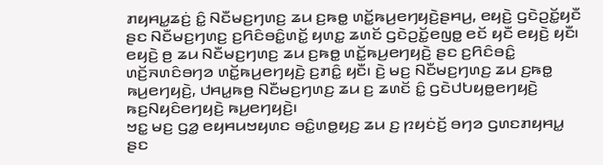ꤊꤟꤌꤣ꤭ꤘꤢꤦ꤬ ꤢꤨ꤭ ꤡꤢꤪꤗꤢ꤬ꤚꤛꤢ꤬ ꤘꤣ ꤢ꤬ꤒꤥ꤭ ꤛꤢꤩ꤭ꤒꤣ꤬ꤕꤚꤟꤢꤧ꤬ꤔꤌꤣ꤬, ꤕꤟꤢꤧ꤬ ꤞꤢꤧꤑꤢꤩ꤭ꤟꤢꤪ ꤔꤢ ꤡꤢꤪꤗꤢ꤬ꤚꤛꤢ꤬ ꤢ꤬ꤖꤢꤨꤋꤢꤨ꤭ꤛꤢꤩ꤭ ꤟꤛꤢ꤭ ꤘꤛꤢꤩ ꤞꤢꤧꤑꤢꤩ꤭ꤕꤜꤥ꤭ ꤕꤢꤩ ꤟꤢꤪ ꤕꤟꤢꤧ꤬ ꤟꤢꤪ꤯ ꤕꤟꤢꤧ꤬ ꤥ꤬ ꤘꤣ ꤡꤢꤪꤗꤢ꤬ꤚꤛꤢ꤬ ꤘꤣ ꤢ꤬ꤒꤥ꤭ ꤛꤢꤩ꤭ꤒꤣ꤬ꤕꤚꤟꤢꤧ꤬ ꤔꤢ ꤢ꤬ꤖꤢꤨꤋꤢꤨ꤭ ꤛꤢꤩ꤬ꤏꤛꤢꤨꤋꤚꤤ ꤛꤢꤩ꤭ꤒꤣ꤬ꤕꤚꤟꤢꤧ꤬ ꤢ꤬ꤊꤢꤨ꤭ ꤟꤢꤪ꤯ ꤢꤧ꤬ ꤗꤢ꤬ ꤡꤢꤪꤗꤢ꤬ꤚꤛꤢ꤬ ꤘꤣ ꤢ꤬ꤒꤥ꤭ ꤒꤣ꤬ꤕꤚꤟꤢꤧ꤬, ꤓꤌꤣ꤭ꤒꤥ꤬ ꤡꤢꤪꤗꤢ꤬ꤚꤛꤢ꤬ ꤘꤣ ꤢ꤬ ꤘꤛꤢꤩ ꤢꤨ꤭ ꤞꤢꤧꤓꤝꤟꤥ꤭ꤕꤚꤟꤢꤧ꤬ ꤒꤢ꤬ꤡꤟꤢꤨꤕꤚꤟꤢꤧ꤬ ꤒꤣ꤬ꤕꤚꤟꤢꤧ꤬꤯
ꤠꤢ꤭ ꤗꤢ꤬ ꤞꤤ꤭ ꤕꤟꤌꤣꤠꤟꤛꤢ ꤋꤢꤨ꤭ꤛꤥ꤭ꤟꤢ꤬ ꤘꤣ ꤢ꤬ ꤐꤟꤢꤦꤢꤩ꤬ ꤋꤚꤤ ꤞꤛꤢꤊꤟꤌꤣ꤭ ꤔꤢ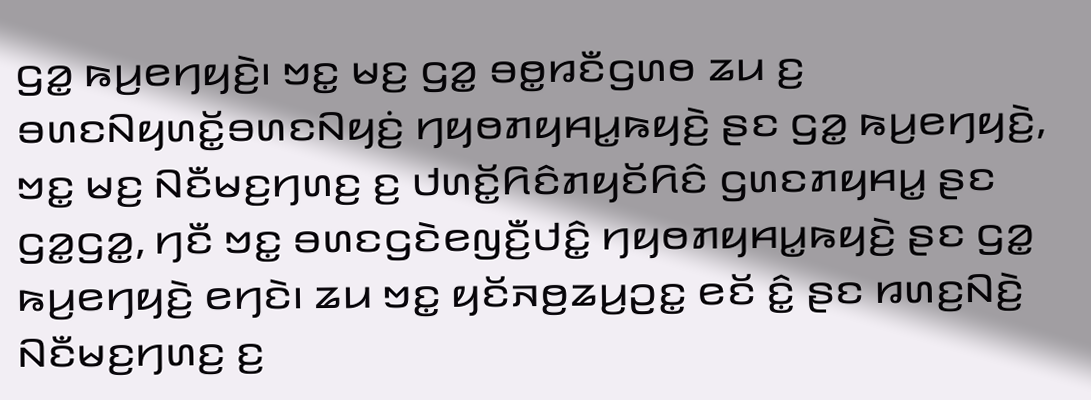ꤞꤤ꤭ ꤒꤣ꤬ꤕꤚꤟꤢꤧ꤬꤯ ꤠꤢ꤭ ꤗꤢ꤬ ꤞꤤ꤭ ꤋꤥ꤭ꤙꤢꤪꤞꤛꤥ ꤘꤣ ꤢ꤬ ꤋꤛꤢꤡꤟꤛꤢꤩ꤭ꤋꤛꤢꤡꤟꤢꤦ꤬ ꤚꤟꤥꤊꤟꤌꤣ꤭ꤒꤟꤢꤧ꤬ ꤔꤢ ꤞꤤ꤭ ꤒꤣ꤬ꤕꤚꤟꤢꤧ꤬, ꤠꤢ꤭ ꤗꤢ꤬ ꤡꤢꤪꤗꤢ꤬ꤚꤛꤢ꤬ ꤢ꤬ ꤓꤛꤢꤩ꤭ꤖꤢꤨꤊꤟꤢꤩꤖꤢꤨ ꤞꤛꤢꤊꤟꤌꤣ꤭ ꤔꤢ ꤞꤤ꤭ꤞꤤ꤭, ꤚꤢꤪ ꤠꤢ꤭ ꤋꤛꤢꤞꤢꤧꤕꤜꤢꤪ꤬ꤓꤢꤨ꤭ ꤚꤟꤥꤊꤟꤌꤣ꤭ꤒꤟꤢꤧ꤬ ꤔꤢ ꤞꤤ꤭ ꤒꤣ꤬ꤕꤚꤟꤢꤧ꤬ ꤕꤚꤢꤧ꤯ ꤘꤣ ꤠꤢ꤭ ꤟꤢꤩꤏꤥ꤬ꤘꤣ꤬ꤑꤢ꤭ ꤕꤢꤩ ꤢꤨ꤭ ꤔꤢ ꤙꤛꤢ꤬ꤡꤢꤧ꤬ ꤡꤢꤪꤗꤢ꤬ꤚꤛꤢ꤬ ꤢ꤬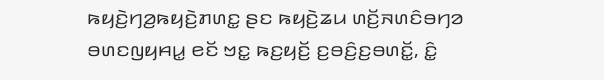ꤒꤟꤢꤧ꤬ꤚꤤ꤬ꤒꤟꤢꤧ꤬ꤊꤛꤢ꤭ ꤔꤢ ꤒꤟꤢꤧ꤬ꤘꤣ ꤛꤢꤩ꤬ꤏꤛꤢꤨꤋꤚꤤ ꤋꤛꤢꤜꤟꤌꤣ꤭ ꤕꤢꤩ ꤠꤢ꤭ ꤒꤢ꤬ꤟꤢꤩ꤬ ꤢ꤬ꤋꤢꤨ꤬ꤢ꤬ꤋꤛꤢꤩ꤭, ꤢꤨ꤭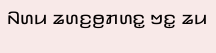ꤡꤛꤣ ꤘꤛꤢ꤬ꤥ꤬ꤊꤛꤢ꤭ ꤠꤢ꤭ ꤘꤣ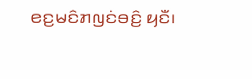ꤕꤢ꤬ꤗꤢꤨꤊꤜꤢꤦꤋꤢꤨ꤬ ꤟꤢꤪ꤯